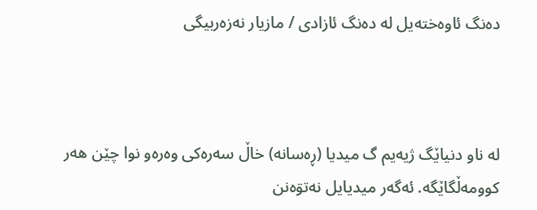ده‌نگ ئاوه‌خته‌یل له‌ ده‌نگ ئازادی / مازیار نه‌زه‌ربیگی



لە ناو دنیاێگ ژیەیم گ میدیا (ڕەسانە) خاڵ سەرەکی وەرەو نوا چێن هەر کوومەڵگاێگە. ئەگەر میدیایل نەتۊەنن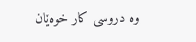وە دروسی کار خوەێان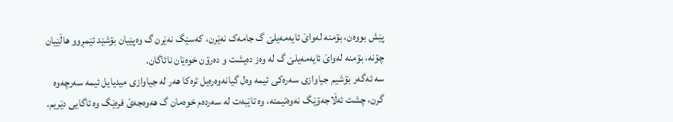پێش بووەن، بۊمنە لەواێ ئایەمەیلێ گ جامەک نەێرن، کەسێگ نەێرن گ وەپێیان بۊشێد ئێمڕوو هاڵێیان چۊنە، بۊمنە لەواێ ئایەمەیلێ گ لە وەز دەیشت و دەرۊن خوەێان نائاگان.
سە ئەگەر بۊشیم جیاوازی سەرەکی ئیمە وەل گیانەوەرەیل ترەکا هەر لە جیاوازی میدیایل ئیمە سەرچەوە گرن، چشت ئەڵاجەۊێگ نەوەتیمنە، وە تاێبەت لە سەردەم خوەمان گ هەوەجەێ فرەێگ وە ئاگایی دێریم.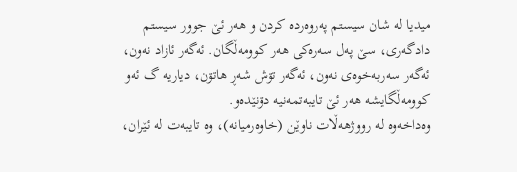میدیا لە شان سیستم پەروەردە کردن و هەر ئێ جوور سیستم دادگەری، سێ پەل سەرەکی هەر کوومەڵگان. ئەگەر ئازاد نەون، ئەگەر سەربەخوەی نەون، ئەگەر تۊش شەڕ هاتۊن، دیاریە گ ئەو کوومەڵگایشە هەر ئێ تایبەتمەنیە دۊنێدەو.
وەداخەوە لە رووژهەڵات ناوێن (خاوەرمیانە)، وە تایبەت لە ئێران،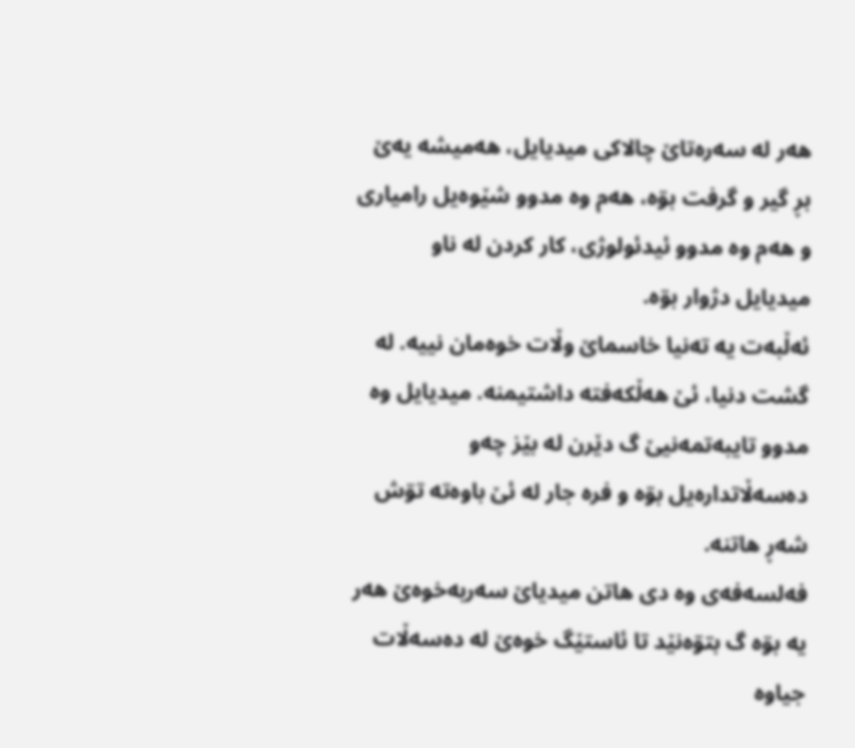هەر لە سەرەتاێ چالاکی میدیایل، هەمیشە یەێ بڕ گیر و گرفت بۊە، هەم وە مدوو شێوەیل رامیاری و هەم وە مدوو ئیدئولوژی، کار کردن لە ناو میدیایل دژوار بۊە.
ئەڵبەت یە تەنیا خاسماێ وڵات خوەمان نییە. لە گشت دنیا، ئێ هەڵکەفتە داشتیمنە. میدیایل وە مدوو تایبەتمەنیێ گ دێرن لە بێز چەو دەسەڵاتدارەیل بۊە و فرە جار لە ئێ باوەتە تۊش شەڕ هاتنە.
فەلسەفەی وە دی هاتن میدیاێ سەربەخوەێ هەر یە بۊە گ بتۊەنێد تا ئاستێگ خوەێ لە دەسەڵات جیاوە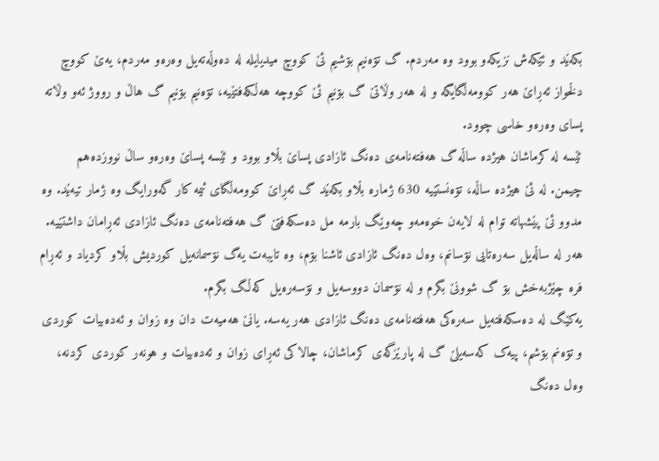بکەێد و ئێکەش نزیکەو بوود وە مەردم. گ تۊەنیم بۊشیم ئێ کووچ میدیایلە لە دەوڵەتەیل وەرەو مەردم، یەێ کووچ دڵخواز ئەڕاێ هەر کوومەڵگایگە و لە هەر وڵاتێ گ بۊنیم ئێ کووچە هەڵکەفتێیە، تۊەنیم بۊنیم گ هاڵ و رووژ ئەو وڵاتە پسای وەرەو خاسی چوود.
ئێسە لە کرماشان هیژدە ساڵە گ هەفتەنامەی دەنگ ئازادی پساێ بڵاو بوود و ئێسە پساێ وەرەو ساڵ نووزدەهم چیمن. لە ئێ هیژدە ساڵە، تۊەنستێیە 630 ژمارە بڵاو بکەێد گ ئەڕاێ کوومەڵگای ئیمە کار گەورایگ وە ژمار تیەێد. وە مدوو ئێ پێشهاتە توام لە لایەن خوەمەو چەوێگ بارمە مل دەسکەفتێ گ هەفتەنامەی دەنگ ئازادی ئەڕامان داشتێیە.
هەر لە ساڵەیل سەرەتایی نۊسانم، وەل دەنگ ئازادی ئاشنا بۊم، وە تایبەت یەگ نۊسمانەیل کوردیش بڵاو کردیاد و ئەڕام فرە چێژبەخش بۊ گ شوونێ بگرم و لە نۊسمان دووسەیل و نۊسەرەیل کەڵگ بگرم.
یەکێگ لە دەسکەفتەیل سەرەکی هەفتەنامەی دەنگ ئازادی هەر یەسە. یانێ هەمیەت دان وە زوان و ئەدەبیات کوردی و تۊەنم بۊشم، پیەک کەسەیلێ گ لە پارێزگەی کرماشان، چالاکی ئەڕای زوان و ئەدەبیات و هونەر کوردی کردنە، وەل دەنگ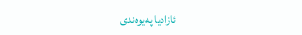ئازادیا پەیوەندی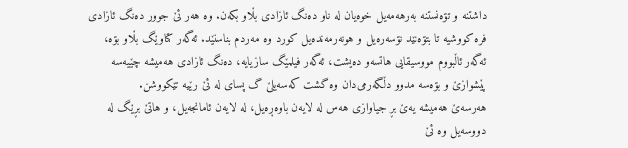داشتنە و تۊەنستنە بەرهەمەیل خوەیان لە ناو دەنگ ئازادی بڵاو بکەن. وه‌ هەر ئێ جوور دەنگ ئازادی فرە کووشیە تا بتۊەنێد نۊسەرەیل و هونەرمەندەیل کورد وە مەردم بناسنێد. ئەگەر کتاوێگ بڵاو بۊە، ئەگەر ئاڵبووم مووسیقایی هاتسەو دەیشت، ئەگەر فیلمێگ سازیایە، دەنگ ئازادی هەمیشە چێیەسە پێشوازێ و بۊەسە مدوو دڵگەرمی‌دان وە گشت کەسەیلێ گ پسای لە ئێ رێیە تێکووشن.
هەرسەێ هەمیشە یەێ بڕ جیاوازی هەس لە لایەن باوەڕەیل، لە لایەن ئامانجەیل، و هاتێ بڕێگ لە دووسەیل وە ئێ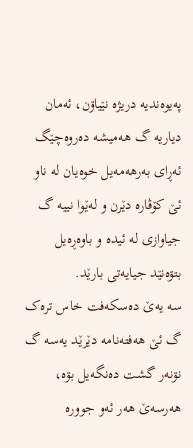پەیوەندیە دریژە نێیاۊن، ئەمان دیاریە گ هەمیشە دەروەچێگ ئەڕای بەرهەمەیل خوەیان لە ناو ئێ کۆڤارە دێرن و لەێوا نییە گ جیاوازی لە ئیدە و باوەڕەیل بتۊەنێد جیایەتی بارێد.
سە یەێ دەسکەفت خاس ترەک گ ئێ هەفتەنامە دێرێد یەسە گ نۊنەر گشت دەنگەیل بۊە، هەرسەێ هەر ئەو جوورە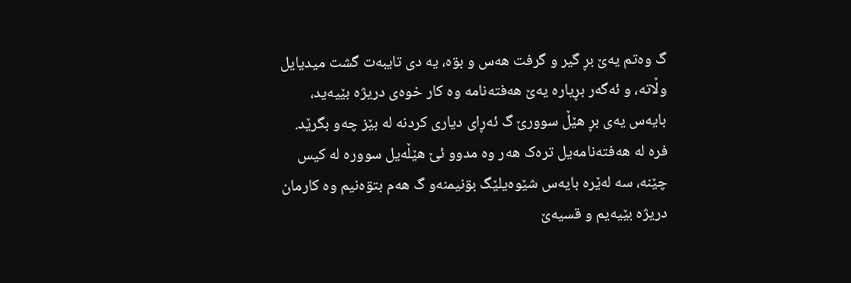گ وەتم یەێ بڕ گیر و گرفت هەس و بۊە، یە دی تایبەت گشت میدیایل وڵاتە، و ئەگەر بڕیارە یەێ هەفتەنامە وە کار خوەی دریژە بێیەید، بایەس یەی بڕ هێڵ سوورێ گ ئەڕای دیاری کردنە لە بێز چەو بگرێد.
فرە لە هەفتەنامەیل ترەک هەر وە مدوو ئێ هێڵەیل سوورە لە کیس چێنە، سە لەێرە بایەس شێوەیلێگ بۊنیمنەو گ هەم بتۊەنیم وە کارمان دریژە بێیەیم و قسیەێ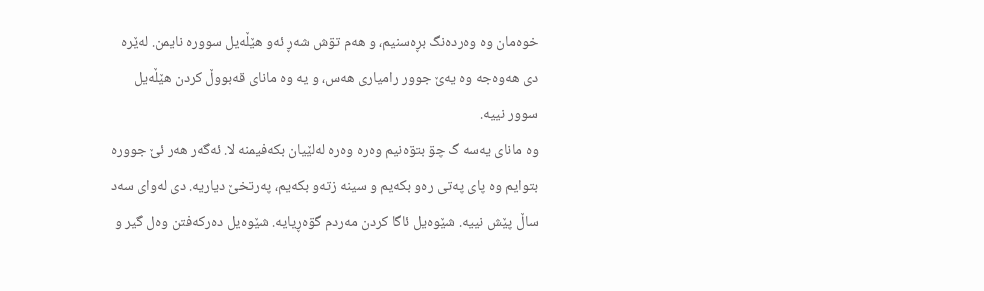خوەمان وە وەردەنگ بڕەسنیم، و هەم تۊش شەڕ ئەو هێڵەیل سوورە نایمن. لەێرە دی هەوەجە وە یەێ جوور رامیاری هەس، و یە وە مانای قەبووڵ کردن هێڵەیل سوور نییە.
وە مانای یەسە گ چۊ بتۊەنیم وەرە وەرە لەلێیان بکەفیمنە لا. ئەگەر هەر ئێ جوورە بتوایم وە پای پەتی رەو بکەیم و سینە زتەو بکەیم، پەرتخێ دیاریە. دی لەوای سەد ساڵ پێش نییە. شێوەیل ئاگا کردن مەردم گۊەڕیایە. شێوەیل دەرکەفتن وەل گیر و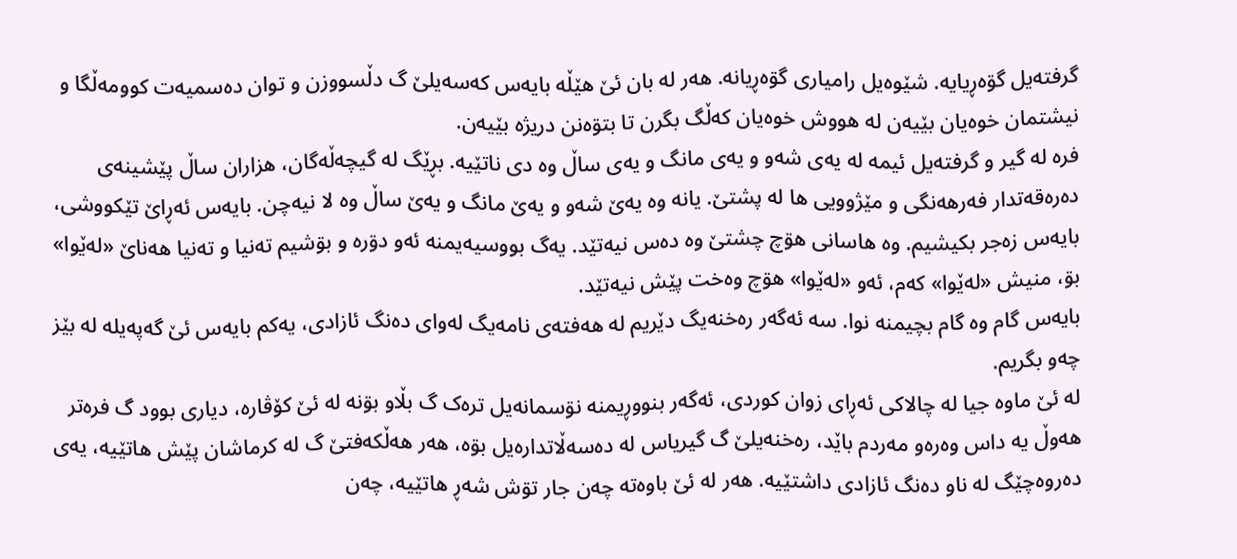گرفتەیل گۊەڕیایە. شێوەیل رامیاری گۊەڕیانە. هەر لە بان ئێ هێڵە بایەس کەسەیلێ گ دڵسووزن و توان دەسمیەت کوومەڵگا و نیشتمان خوەیان بێیەن لە هووش خوەیان کەڵگ بگرن تا بتۊەنن دریژە بێیەن.
فرە لە گیر و گرفتەیل ئیمە لە یەی شەو و یەی مانگ و یەی ساڵ وە دی ناتێیە. بڕێگ لە گیچەڵەگان، هزاران ساڵ پێشینەی دەرەقەتدار فەرهەنگی و مێژوویی ها لە پشتێ. یانە وە یەێ شەو و یەێ مانگ و یەێ ساڵ وە لا نیەچن. بایەس ئەڕاێ تێکووشی، بایەس زەجر بکیشیم. وە هاسانی هۊچ چشتێ وە دەس نیەتێد. یەگ بووسیەیمنە ئەو دۊرە و بۊشیم تەنیا و تەنیا هەناێ «لەێوا» بۊ، منیش «لەێوا» کەم، ئەو «لەێوا» هۊچ وەخت پێش نیەتێد.
بایەس گام وە گام بچیمنە نوا. سە ئەگەر رەخنەیگ دێریم لە هەفتەی نامەیگ لەوای دەنگ ئازادی، یەکم بایەس ئێ گەپەیلە لە بێز چەو بگریم.
لە ئێ ماوە جیا لە چالاکی ئەڕای زوان کوردی، ئەگەر بنووڕیمنە نۊسمانەیل ترەک گ بڵاو بۊنە لە ئێ کۆڤارە، دیاری بوود گ فرەتر هەوڵ یە داس وەرەو مەردم باێد، رەخنەیلێ گ گیریاس لە دەسەڵاتدارەیل بۊە، هەر هەڵکەفتێ گ لە کرماشان پێش هاتێیە، یەی دەروەچێگ لە ناو دەنگ ئازادی داشتێیە. هەر لە ئێ باوەتە چەن جار تۊش شەڕ هاتێیە، چەن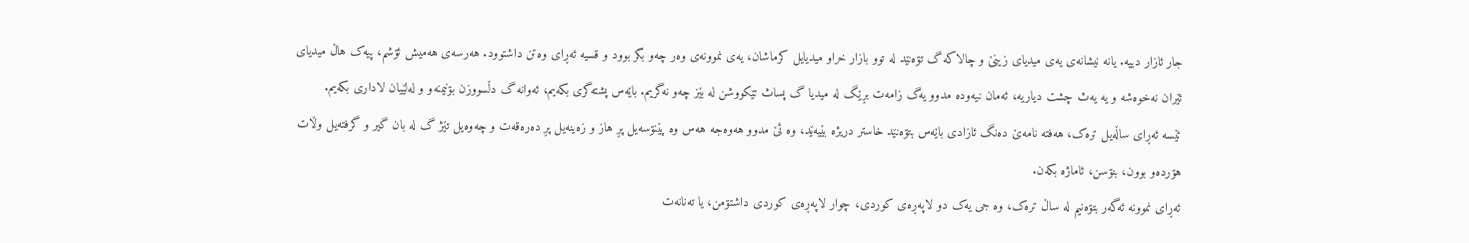جار ئازار دییە. یانە نیشانەی یەی میدیای زینێ و چالاکە گ تۊەنێد لە توو بازار خراو میدیایل کرماشان، یەی نموونەی وەر چەو بگر بوود و قسیە ئەڕای وەتن داشتوود. هەرسەی هەمیش ئۊشم، پیەک هاڵ میدیای ئێران نەخوەشە و یە یەث چشت دیاریە، ئەمان نیەودە مدوو یەگ زامەت بڕێگ لە میدیا گ پساث تێکووشن لە بێز چەو نەگریم. باێەس پشتەگری بکەیم، ئەوانە گ دڵسووزن بۊنیمنەو و لەلێیان لاداری بکەیم.
ئێسە ئەڕای ساڵەیل ترەک، هەفتە نامەێ ده‌نگ ئازادی باێەس بتۊەنێد خاستر دریژە بێیەێد، وە ئێ مدوو هەوەجە هەس وە پێنۊسەیل پڕ هاز و زەینەیل پڕ دەرەقەت و چەوه‌یل تێژ گ لە بان گیر و گرفتەیل وڵات هۊردەو بوون، بنۊسن، ئاماژە بکەن.
ئەڕای نموونە ئەگەر بتۊەنیم لە ساڵ ترەک، وە جی یەک دو لاپەڕەی کوردی، چوار لاپەڕەی کوردی داشتۊمن، یا تەنانەت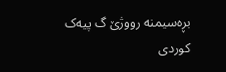بڕەسیمنە رووژێ گ پیەک کوردی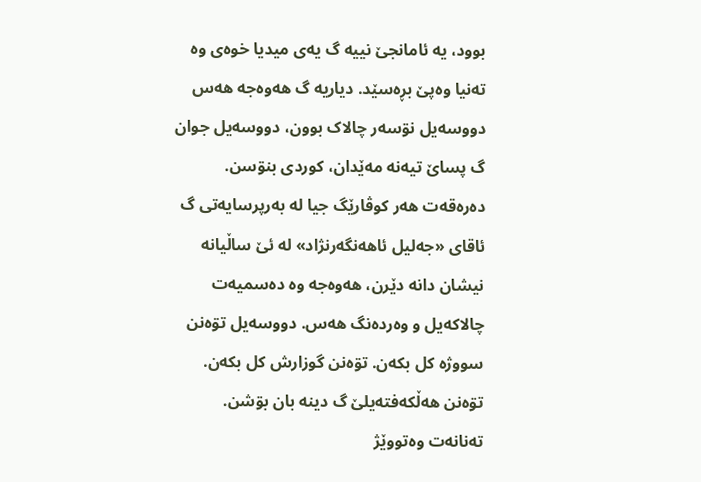بوود، یە ئامانجێ نییە گ یەی میدیا خوەی وە تەنیا وەپێ بڕەسێد. دیاریە گ هەوەجە هەس دووسەیل نۊسەر چالاک بوون، دووسەیل جوان گ پساێ تیەنە مەێدان، کوردی بنۊسن.
دەرەقەت هەر کوڤارێگ جیا لە بەرپرسایەتی گ ئاقای «جەلیل ئاهەنگەرنژاد» لە ئێ ساڵیانە نیشان دانە دێرن، هەوەجە وە دەسمیەت چالاکەیل و وەردەنگ هەس. دووسەیل تۊەنن سووژە کل بکەن. تۊەنن گوزارش کل بکەن. تۊەنن هەڵکەفتەیلێ گ دینە بان بۊشن. تەنانەت وەتووێژ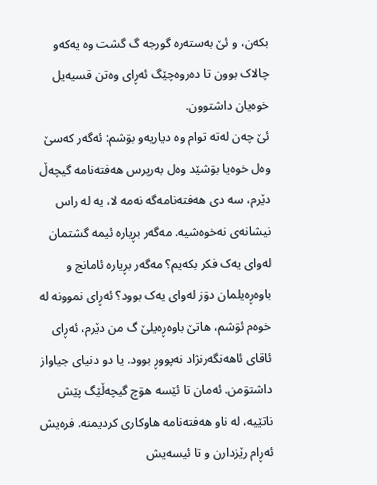بکەن، و ئێ بەستەرە گورجە گ گشت وە یەکەو چالاک بوون تا دەروەچێگ ئەڕای وەتن قسیەیل خوەیان داشتوون.
ئێ چەن لەتە توام وە دیاریەو بۊشم: ئەگەر کەسێ وەل خوەیا بۊشێد وەل بەرپرس هەفتەنامە گیچەڵ دێرم، سە دی هەفتەنامەگە نەمە لا، یە لە راس نیشانەی نەخوەشیە. مەگەر بڕیارە ئیمە گشتمان لەوای یەک فکر بکەیم؟ مەگەر بڕیارە ئامانج و باوەڕەیلمان دۊز لەوای یەک بوود؟ ئەڕای نموونە لە خوەم ئۊشم، هاتێ باوەڕەیلێ گ من دێرم، ئەڕای ئاقای ئاهەنگەرنژاد نەپووڕ بوود. یا دو دنیای جیاواز داشتۊمن. ئەمان تا ئێسە هۊچ گیچەڵێگ پێش ناتێیە، لە ناو هەفتەنامە هاوکاری کردیمنە. فرەیش ئەڕام رێزدارن و تا ئیسەیش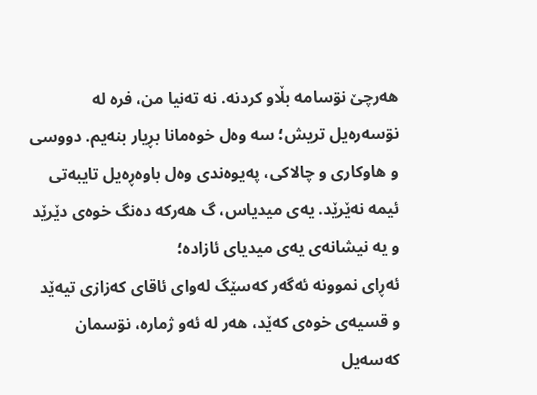هەرچێ نۊسامە بڵاو کردنە. نە تەنیا من، فرە لە نۊسەرەیل تریش؛ سە وەل خوەمانا بڕیار بنەیم. دووسی و هاوکاری و چالاکی، پەیوەندی وەل باوەڕەیل تایبەتی ئیمە نەێرێد. یەی میدیاس، گ هەرکە دەنگ خوەی دێرێد و یە نیشانەی یەی میدیای ئازادە؛
ئەڕای نموونە ئەگەر کەسێگ لەوای ئاقای کەزازی تیەێد و قسیەی خوەی کەێد، هەر لە ئەو ژمارە، نۊسمان کەسەیل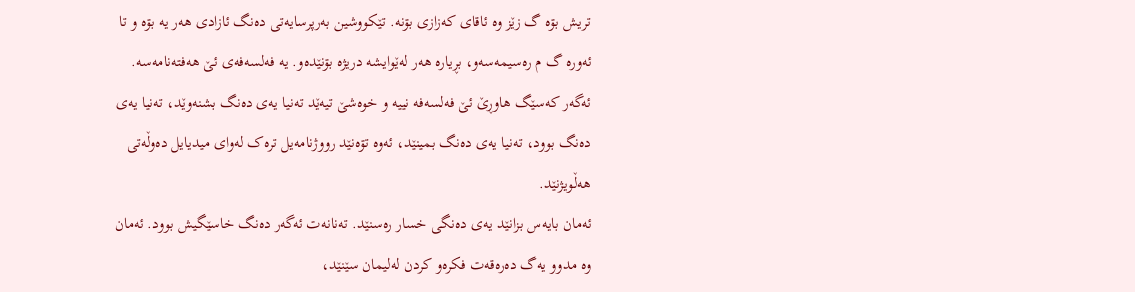تریش بۊە گ زێز وە ئاقای کەزازی بۊنە. تێکووشین بەرپرسایەتی دەنگ ئازادی هەر یە بۊە و تا ئەورە گ م رەسیمەسەو، بڕیارە هەر لەێوایشە دریژە بۊنێدەو. یە فەلسەفەی ئێ هەفتەنامەسە.
ئەگەر کەسێگ هاوڕێ ئێ فەلسەفە نییە و خوەشێ تیەێد تەنیا یەی دەنگ بشنەوێد، تەنیا یەی دەنگ بوود، تەنیا یەی دەنگ بمینێد، ئەوە تۊەنێد رووژنامەیل ترەک لەوای میدیایل دەوڵەتی هەڵویژنێد.
ئەمان بایەس بزانێد یەی دەنگی خسار رەسنێد. تەنانەت ئەگەر دەنگ خاسێگیش بوود. ئەمان وە مدوو یەگ دەرەقەت فکرەو کردن لەلیمان سێنێد،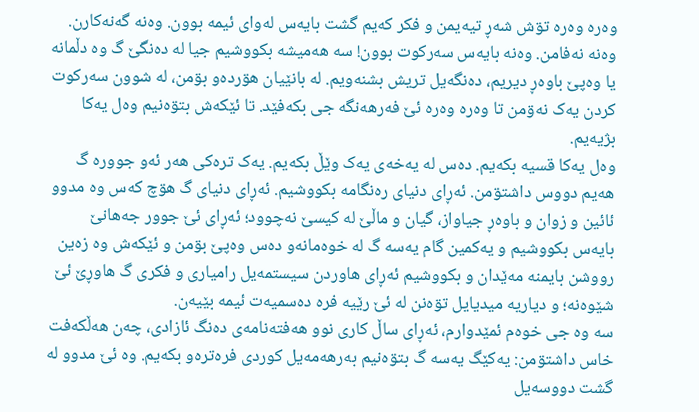وەرە وەرە تۊش شەڕ تیەیمن و فکر کەیم گشت بایەس لەوای ئیمە بوون. وەنە گەنەکارن. وەنە نەفامن. وەنە بایەس سەرکوت بوون! سە هەمیشە بکووشیم جیا لە دەنگێ گ وە دڵمانە یا وەپێ باوەڕ دیریم، دەنگەیل تریش بشنەویم. لە بانێیان هۊردەو بۊمن، لە شوون سەرکوت کردن یەک نەۊمن تا وەرە وەرە ئێ فەرهەنگە جی بکەفێد. تا ئێکەش بتۊەنیم وەل یەکا بژیەیم.
وەل یەکا قسیە بکەیم. دەس لە یەخەی یەک وێڵ بکەیم. یەک ترەکی هەر ئەو جوورە گ هەیم دووس داشتۊمن. ئەڕای دنیای رەنگامە بکووشیم. ئەڕای دنیای گ هۊچ کەس وە مدوو ئائین و زوان و باوەڕ جیاواز، گیان و ماڵێ لە کیسێ نەچوود؛ ئەڕای ئێ جوور جەهانێ بایەس بکووشیم و یەکمین گام یەسە گ لە خوەمانەو دەس وەپێ بۊمن و ئێکەش وە زەین رووشن بایمنە مەێدان و بکووشیم ئەڕای هاوردن سیستمەیل رامیاری و فکری گ هاوڕێ ئێ شێوەنە؛ و دیاریە میدیایل تۊەنن لە ئێ رێیە فرە دەسمیەت ئیمە بێیەن.
سە وە جی خوەم ئمێدوارم، ئەڕای ساڵ کاری نوو هەفتەنامەی دەنگ ئازادی، چەن هەڵکەفت خاس داشتۊمن: یەکێگ یەسە گ بتۊەنیم بەرهەمەیل کوردی فرەترەو بکەیم. وە ئێ مدوو لە گشت دووسەیل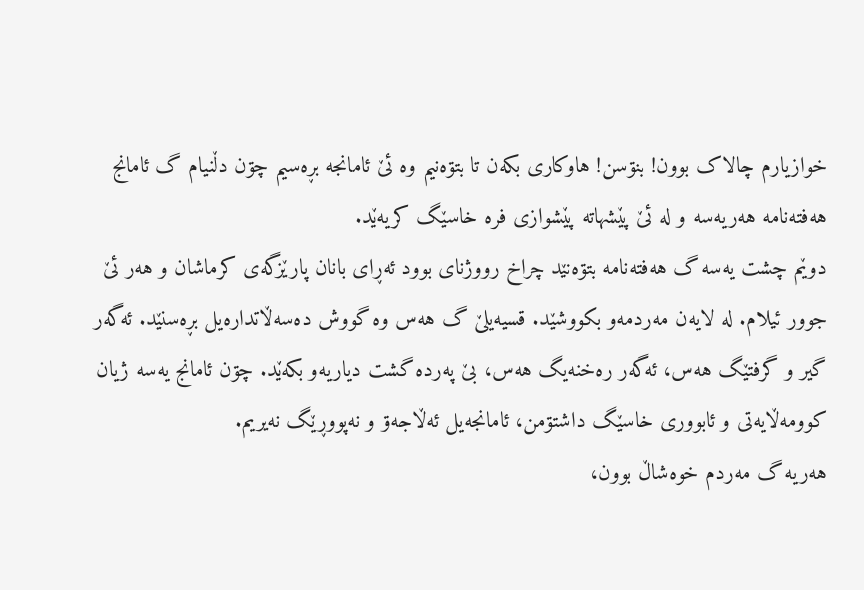خوازیارم چالاک بوون! بنۊسن! هاوکاری بکەن تا بتۊەنیم وە ئێ ئامانجە بڕەسیم چۊن دڵنیام گ ئامانج هەفتەنامە هەریەسە و لە ئێ پێشهاتە پێشوازی فرە خاسێگ کریەێد.
دوێم چشت یەسە گ هەفتەنامە بتۊەنێد چراخ رووژنای بوود ئەڕای بانان پارێزگەی کرماشان و هەر ئێ جوور ئیلام. لە لایەن مەردمەو بکووشێد. قسیەیلێ گ هەس وە گووش دەسەڵاتدارەیل بڕەسنێد. ئەگەر گیر و گرفتێگ هەس، ئەگەر رەخنەیگ هەس، بێ پەردە گشت دیاریەو بکەێد. چۊن ئامانج یەسە ژیان کوومەڵایەتی و ئابووری خاسێگ داشتۊمن، ئامانجەیل ئەڵاجەۊ و نەپووڕێگ نەیریم.
هەریە گ مەردم خوەشاڵ بوون،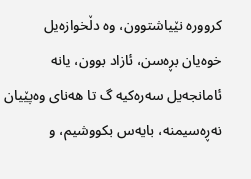کروورە نێیاشتوون، وە دڵخوازەیل خوەیان بڕەسن، ئازاد بوون، یانە ئامانجەیل سەرەکیە گ تا هەنای وەپێیان نەڕەسیمنە، بایەس بکووشیم، و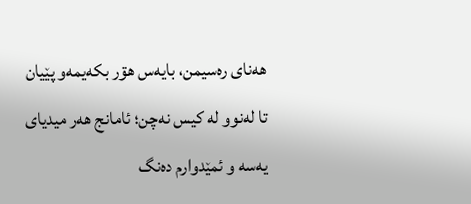هەنای رەسیمن، بایەس هۊر بکەیمەو پێیان تا لەنوو لە کیس نەچن؛ ئامانج هەر میدیای یەسە و ئمێدوارم دەنگ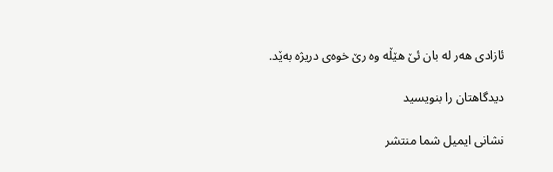ئازادی هەر لە بان ئێ هێڵە وە رێ خوەی دریژە بەێد.

دیدگاهتان را بنویسید

نشانی ایمیل شما منتشر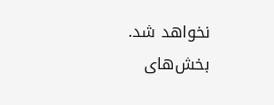نخواهد شد. بخش‌های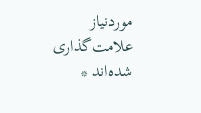موردنیاز علامت‌گذاری شده‌اند *